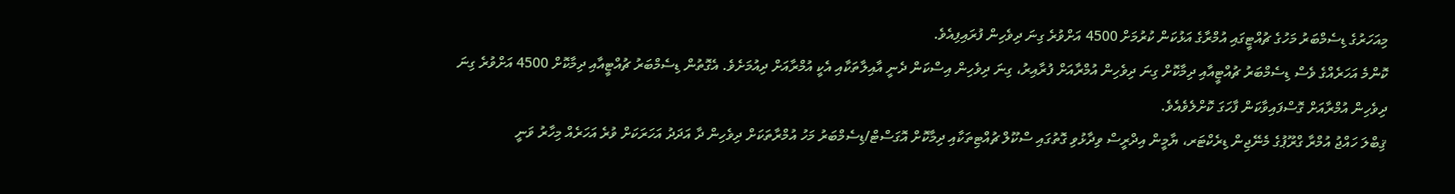މިއަހަރުގެ ޑިސެމްބަރު މަހުގެ ޗުއްޓީގައި އުމްރާގެ އަޅުކަން ކުރުމަށް 4500 އަށްވުރެ ގިނަ ދިވެހިން ފުރައިފިއެވެ.
ކޮންމެ އަހަރެއްގެ ވެސް ޑިސެމްބަރު ޗުއްޓީއާއި ދިމާކޮށް ގިނަ ދިވެހިން އުމްރާއަށް ފުރާއިރު، ގިނަ ދިވެހިން އިސްކަން ދެނީ އާއިލާތަކާއި އެކީ އުމްރާއަށް ދިއުމަށެވެ. އެގޮތުން ޑިސެމްބަރު ޗުއްޓީއާއި ދިމާކޮށް 4500 އަށްވުރެ ގިނަ ދިވެހިން އުމްރާއަށް ގޮސްފައިވާކަން ފާހަގަ ކޮށްލެވެއެވެ.
ޤިބްލަ ހައްޖު އުމްރާ ގްރޫޕުގެ މެނޭޖިން ޑިރެކްޓަރ، ޔާމީން އިދްރީސް ވިދާޅުވި ގޮތުގައި ސްކޫލް ޗުއްޓިތަކާއި ދިމާކޮށް އޮގަސްޓް/ޑިސެމްބަރު މަހު އުމްރާތަކަށް ދިވެހިން ދާ އަދަދު އަހަރަކަށް ވުރެ އަހަރެއް މިހާރު ވަނީ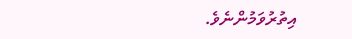އިތުރުވަމުންނެވެ.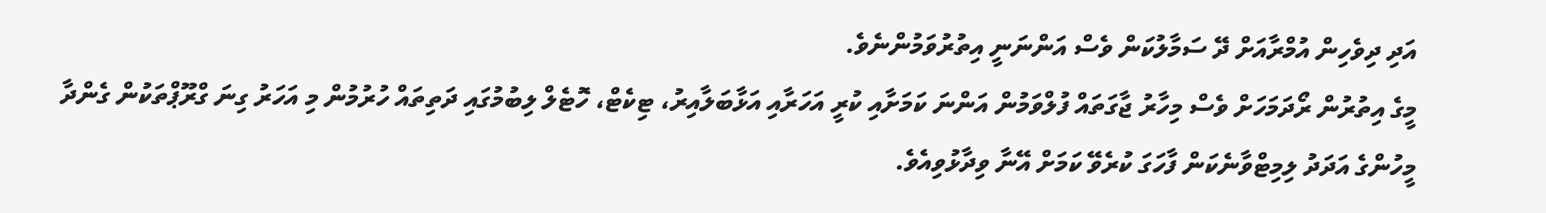އަދި ދިވެހިން އުމްރާއަށް ދޭ ސަމާލުކަން ވެސް އަންނަނީ އިތުރުވަމުންނެވެ.
މީގެ އިތުރުން ރޯދަމަހަށް ވެސް މިހާރު ޖާގަތައް ފުލްވަމުން އަންނަ ކަމަށާއި ކުރީ އަހަރާއި އަޅާބަލާއިރު، ޓިކެޓް، ހޮޓެލް ލިބުމުގައި ދަތިތައް ހުރުމުން މި އަހަރު ގިނަ ގްރޫޕްތަކުން ގެންދާ މީހުންގެ އަދަދު ލިމިޓްވާނެކަން ފާހަގަ ކުރެވޭ ކަމަށް އޭނާ ވިދާޅުވިއެވެ.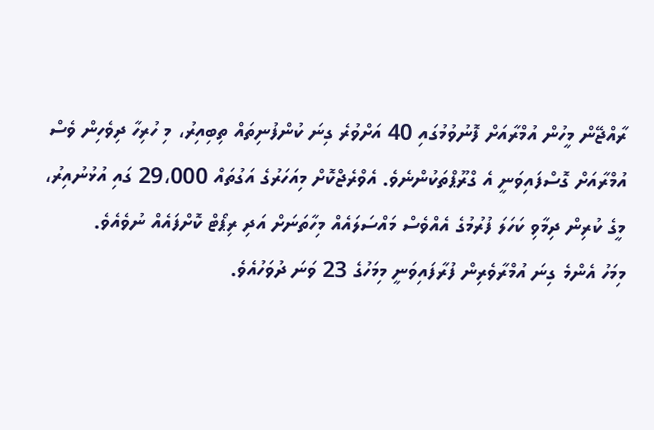ރާއްޖޭން މީހުން އުމްރާއަށް ފޮނުވުމުގައި 40 އަށްވުރެ ގިނަ ކުންފުނިތައް ތިބިއިރު، މި ހުރިހާ ދިވެހިން ވެސް އުމްރާއަށް ގޮސްފައިވަނީ އެ ގްރޫޕްތަކުންނެވެ. އެވްރެޖްކޮށް މިއަހަރުގެ އަގުތައް 29،000 ގައި އުޅުނުއިރު، މީގެ ކުރިން ދިމާވި ކަހަލަ ފުރުމުގެ އެއްވެސް މައްސަލައެއް މިހާތަނަށް އަދި ރިޕޯޓް ކޮށްފައެއް ނުވެއެވެ.
މިމަހު އެންމެ ގިނަ އުމްރާވެރިން ފުރާފައިވަނީ މިމަހުގެ 23 ވަނަ ދުވަހުއެވެ.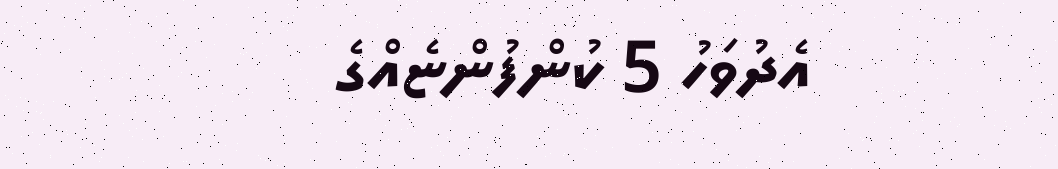އެދުވަހު 5 ކުންފުންޏެއްގެ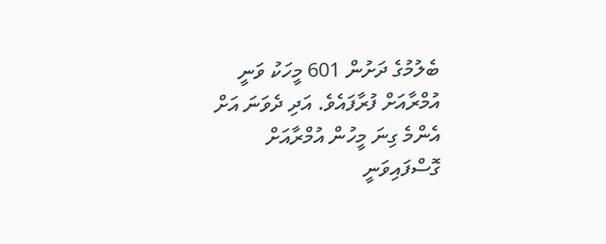ބެލުމުގެ ދަށުން 601 މީހަކު ވަނީ އުމްރާއަށް ފުރާފައެވެ. އަދި ދެވަނަ އަށް އެންމެ ގިނަ މީހުން އުމްރާއަށް ގޮސްފައިވަނީ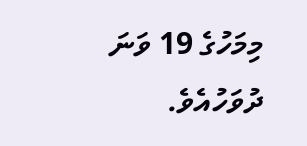މިމަހުގެ 19 ވަނަ ދުވަހުއެވެ.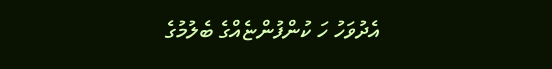އެދުވަހު ހަ ކުންފުންޏެއްގެ ބެލުމުގެ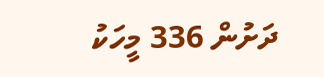ދަށުން 336 މީހަކު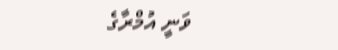ވަނީ އުމްރާގެ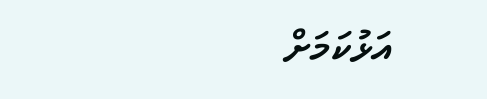އަޅުކަމަށް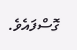ގޮސްފައެވެ.